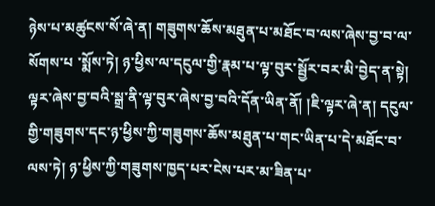ཉེས་པ་མཚུངས་སོ་ཞེ་ན། གཟུགས་ཆོས་མཐུན་པ་མཐོང་བ་ལས་ཞེས་བྱ་བ་ལ་ སོགས་པ ་སྨོས་ཏེ། ཉ་ཕྱིས་ལ་དངུལ་གྱི་རྣམ་པ་ལྟ་བུར་སྦྱོར་བར་མི་བྱེད་ན་སྟེ། ལྟར་ཞེས་བྱ་བའི་སྒྲ་ནི་ལྟ་བུར་ཞེས་བྱ་བའི་དོན་ཡིན་ནོ། །ཇི་ལྟར་ཞེ་ན། དངུལ་གྱི་གཟུགས་དང་ཉ་ཕྱིས་ཀྱི་གཟུགས་ཆོས་མཐུན་པ་གང་ཡིན་པ་དེ་མཐོང་བ་ལས་ཏེ། ཉ་ཕྱིས་ཀྱི་གཟུགས་ཁྱད་པར་ངེས་པར་མ་ཟིན་པ་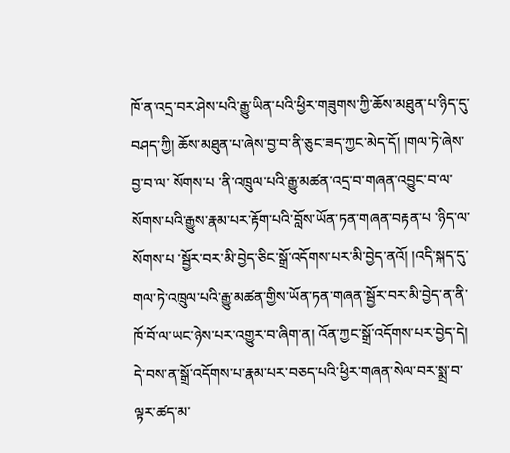ཁོ་ན་འདྲ་བར་ཤེས་པའི་རྒྱུ་ཡིན་པའི་ཕྱིར་གཟུགས་ཀྱི་ཆོས་མཐུན་པ་ཉིད་དུ་བཤད་ཀྱི། ཆོས་མཐུན་པ་ཞེས་བྱ་བ་ནི་ཅུང་ཟད་ཀྱང་མེད་དོ། །གལ་ཏེ་ཞེས་བྱ་བ་ལ་ སོགས་པ ་ནི་འཁྲུལ་པའི་རྒྱུ་མཚན་འདྲ་བ་གཞན་འབྱུང་བ་ལ་ སོགས་པའི་རྒྱུས་རྣམ་པར་རྟོག་པའི་བློས་ཡོན་ཏན་གཞན་བརྟན་པ ་ཉིད་ལ་ སོགས་པ ་སྦྱོར་བར་མི་བྱེད་ཅིང་སྒྲོ་འདོགས་པར་མི་བྱེད་ནའོ། །འདི་སྐད་དུ་གལ་ཏེ་འཁྲུལ་པའི་རྒྱུ་མཚན་གྱིས་ཡོན་ཏན་གཞན་སྦྱོར་བར་མི་བྱེད་ན་ནི་ཁོ་བོ་ལ་ཡང་ཉེས་པར་འགྱུར་བ་ཞིག་ན། འོན་ཀྱང་སྒྲོ་འདོགས་པར་བྱེད་དེ། དེ་བས་ན་སྒྲོ་འདོགས་པ་རྣམ་པར་བཅད་པའི་ཕྱིར་གཞན་སེལ་བར་སྨྲ་བ་ལྟར་ཚད་མ་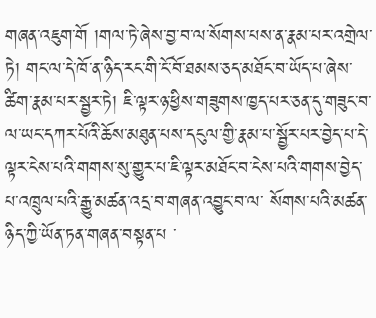གཞན་འཇུག་གོ །གལ་ཏེ་ཞེས་བྱ་བ་ལ་སོགས་པས་ན་རྣམ་པར་འགྲེལ་ཏེ། གང་ལ་དེ་ཁོ་ན་ཉིད་རང་གི་ངོ་བོ་ཐམས་ཅད་མཐོང་བ་ཡོད་པ་ཞེས་ཚིག་རྣམ་པར་སྦྱར་ཏེ། ཇི་ལྟར་ཉ་ཕྱིས་གཟུགས་ཁྱད་པར་ཅན་དུ་གཟུང་བ་ལ་ཡང་དཀར་པོའི་ཆོས་མཐུན་པས་དངུལ་གྱི་རྣམ་པ་སྦྱོར་པར་བྱེད་པ་དེ་ལྟར་ངེས་པའི་གགས་སུ་གྱུར་པ་ཇི་ལྟར་མཐོང་བ་ངེས་པའི་གགས་བྱེད་པ་འཁྲུལ་པའི་རྒྱུ་མཚན་འདྲ་བ་གཞན་འབྱུང་བ་ལ་ སོགས་པའི་མཚན་ཉིད་ཀྱི་ཡོན་ཏན་གཞན་བསྟན་པ ་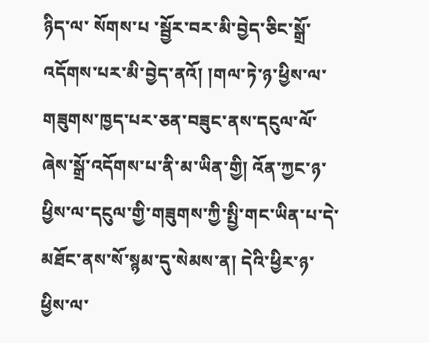ཉིད་ལ་ སོགས་པ ་སྦྱོར་བར་མི་བྱེད་ཅིང་སྒྲོ་འདོགས་པར་མི་བྱེད་ནའོ། །གལ་ཏེ་ཉ་ཕྱིས་ལ་གཟུགས་ཁྱད་པར་ཅན་བཟུང་ནས་དངུལ་ལོ་ཞེས་སྒྲོ་འདོགས་པ་ནི་མ་ཡིན་གྱི། འོན་ཀྱང་ཉ་ཕྱིས་ལ་དངུལ་གྱི་གཟུགས་ཀྱི་སྤྱི་གང་ཡིན་པ་དེ་མཐོང་ནས་སོ་སྙམ་དུ་སེམས་ན། དེའི་ཕྱིར་ཉ་ཕྱིས་ལ་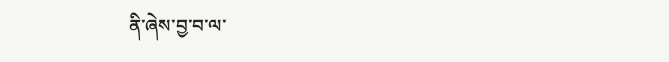ནི་ཞེས་བྱ་བ་ལ་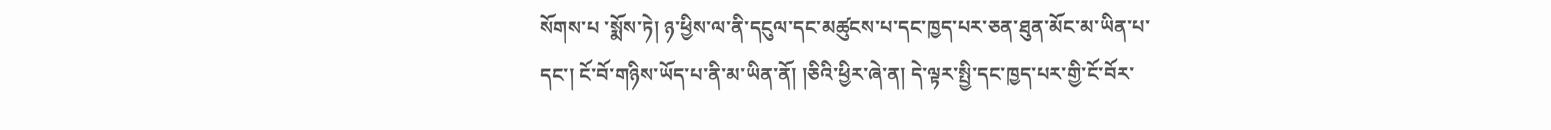སོགས་པ ་སྨོས་ཏེ། ཉ་ཕྱིས་ལ་ནི་དངུལ་དང་མཚུངས་པ་དང་ཁྱད་པར་ཅན་ཐུན་མོང་མ་ཡིན་པ་དང་། ངོ་བོ་གཉིས་ཡོད་པ་ནི་མ་ཡིན་ནོ། །ཅིའི་ཕྱིར་ཞེ་ན། དེ་ལྟར་སྤྱི་དང་ཁྱད་པར་གྱི་ངོ་བོར་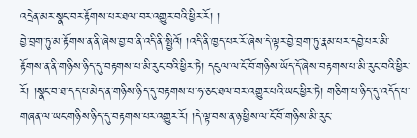འདྲེན་མར་སྣང་བར་རྟོགས་པར་ཐལ་བར་འགྱུར་བའི་ཕྱིར་རོ། །
བྱེ་བྲག་ཏུ་མ་རྟོགས་ན་ནི་ཞེས་བྱ་བ་ནི་འདི་ནི་སྤྱིའོ། །འདི་ནི་ཁྱད་པར་རོ་ཞེས་དེ་ལྟར་བྱེ་བྲག་ཏུ་རྣམ་པར་དབྱེ་པར་མི་རྟོགས་ན་ནི་གཉིས་ཉིད་དུ་བརྟགས་པ་མི་རུང་བའི་ཕྱིར་ཏེ། དངུལ་ལ་ངོ་བོ་གཉིས་ཡོད་དོ་ཞེས་བརྟགས་པ་མི་རུང་བའི་ཕྱིར་རོ། །སྣང་བ་ཐ་དད་པ་མེད་ན་གཉིས་ཉིད་དུ་བརྟགས་པ་ཧ་ཅང་ཐལ་བར་འགྱུར་པའི་ཡང་ཕྱིར་ཏེ། གཅིག་པ་ཉིད་དུ་འདོད་པ་གཞན་ལ་ཡང་གཉིས་ཉིད་དུ་བརྟགས་པར་འགྱུར་རོ། །དེ་ལྟ་བས་ན་ཉ་ཕྱིས་ལ་ངོ་བོ་གཉིས་མི་རུང་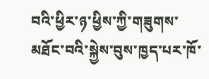བའི་ཕྱིར་ཉ་ཕྱིས་ཀྱི་གཟུགས་མཐོང་བའི་སྐྱེས་བུས་ཁྱད་པར་ཁོ་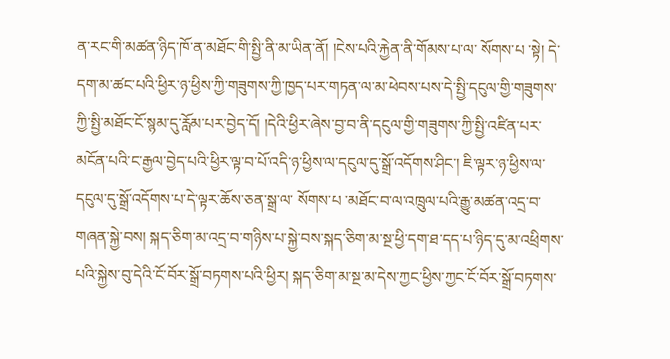ན་རང་གི་མཚན་ཉིད་ཁོ་ན་མཐོང་གི་སྤྱི་ནི་མ་ཡིན་ནོ། །ངེས་པའི་རྐྱེན་ནི་གོམས་པ་ལ་ སོགས་པ ་སྟེ། དེ་དག་མ་ཚང་པའི་ཕྱིར་ཉ་ཕྱིས་ཀྱི་གཟུགས་ཀྱི་ཁྱད་པར་གཏན་ལ་མ་ཕེབས་པས་དེ་སྤྱི་དངུལ་གྱི་གཟུགས་ཀྱི་སྤྱི་མཐོང་ངོ་སྙམ་དུ་རློམ་པར་བྱེད་དོ། །དེའི་ཕྱིར་ཞེས་བྱ་བ་ནི་དངུལ་གྱི་གཟུགས་ཀྱི་སྤྱི་འཛིན་པར་མངོན་པའི་ང་རྒྱལ་བྱེད་པའི་ཕྱིར་ལྟ་བ་པོ་འདི་ཉ་ཕྱིས་ལ་དངུལ་དུ་སྒྲོ་འདོགས་ཤིང་། ཇི་ལྟར་ཉ་ཕྱིས་ལ་དངུལ་དུ་སྒྲོ་འདོགས་པ་དེ་ལྟར་ཆོས་ཅན་སྒྲ་ལ་ སོགས་པ ་མཐོང་བ་ལ་འཁྲུལ་པའི་རྒྱུ་མཚན་འདྲ་བ་གཞན་སྐྱེ་བས། སྐད་ཅིག་མ་འདྲ་བ་གཉིས་པ་སྐྱེ་བས་སྐད་ཅིག་མ་སྔ་ཕྱི་དག་ཐ་དད་པ་ཉིད་དུ་མ་འཕྲིགས་པའི་སྐྱེས་བུ་དེའི་ངོ་བོར་སྒྲོ་བཏགས་པའི་ཕྱིར། སྐད་ཅིག་མ་སྔ་མ་དེས་ཀྱང་ཕྱིས་ཀྱང་ངོ་བོར་སྒྲོ་བཏགས་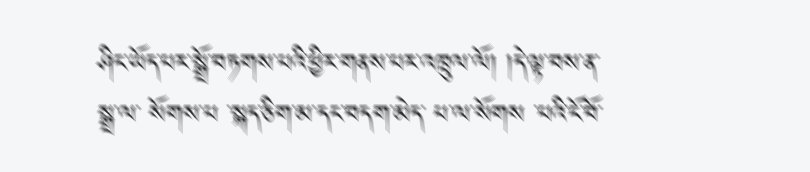ཤིང་ཡོད་པར་སྒྲོ་བཏགས་པའི་ཕྱིར་གནས་པར་འཁྲུལ་ལོ། །དེ་ལྟ་བས་ན་སྒྲ་ལ་ སོགས་པ ་སྐད་ཅིག་མ་དང་བདག་མེད་ པ་ལ་སོགས ་པའི་ངོ་བོ་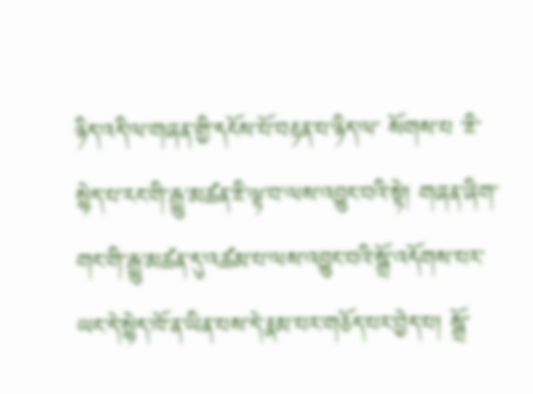ཉིད་འདི་ལ་གཞན་གྱི་དངོས་པོ་བརྟན་པ་ཉིད་ལ་ སོགས་པ ་ཇི་སྙེད་པ་རང་གི་རྒྱུ་མཚན་ཇི་ལྟ་བ་ལས་འབྱུང་བའི་སྟེ། གཞན་ཞིག་གང་གི་རྒྱུ་མཚན་དུ་འཚམ་པ་ལས་འབྱུང་བའི་སྒྲོ་འདོགས་པར་ཡང་དེ་སྙེད་ཁོ་ན་ཡིན་པས་དེ་རྣམ་པར་གཅོད་པར་བྱེད་པ། སྒྲོ་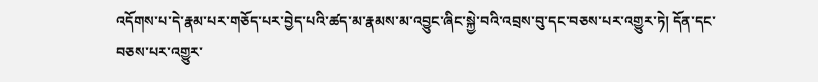འདོགས་པ་དེ་རྣམ་པར་གཅོད་པར་བྱེད་པའི་ཚད་མ་རྣམས་མ་འབྱུང་ཞིང་སྐྱེ་བའི་འབྲས་བུ་དང་བཅས་པར་འགྱུར་ཏེ། དོན་དང་བཅས་པར་འགྱུར་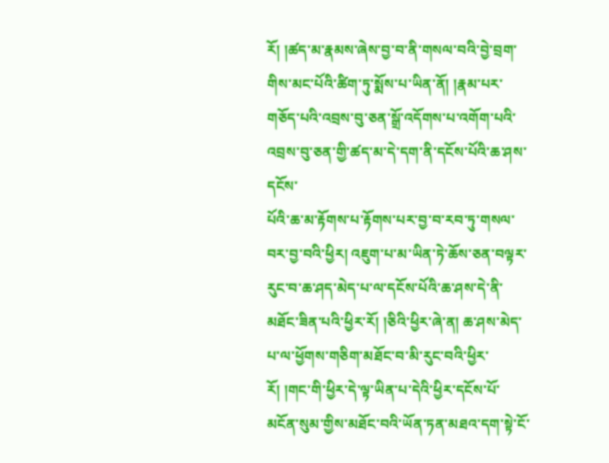རོ། །ཚད་མ་རྣམས་ཞེས་བྱ་བ་ནི་གསལ་བའི་བྱེ་བྲག་གིས་མང་པོའི་ཚིག་ཏུ་སྨོས་པ་ཡིན་ནོ། །རྣམ་པར་གཅོད་པའི་འབྲས་བུ་ཅན་སྒྲོ་འདོགས་པ་འགོག་པའི་འབྲས་བུ་ཅན་གྱི་ཚད་མ་དེ་དག་ནི་དངོས་པོའི་ཆ་ཤས་དངོས་
པོའི་ཆ་མ་རྟོགས་པ་རྟོགས་པར་བྱ་བ་རབ་ཏུ་གསལ་བར་བྱ་བའི་ཕྱིར། འཇུག་པ་མ་ཡིན་ཏེ་ཆོས་ཅན་བལྟར་རུང་བ་ཆ་ཤད་མེད་པ་ལ་དངོས་པོའི་ཆ་ཤས་དེ་ནི་མཐོང་ཟིན་པའི་ཕྱིར་རོ། །ཅིའི་ཕྱིར་ཞེ་ན། ཆ་ཤས་མེད་པ་ལ་ཕྱོགས་གཅིག་མཐོང་བ་མི་རུང་བའི་ཕྱིར་རོ། །གང་གི་ཕྱིར་དེ་ལྟ་ཡིན་པ་དེའི་ཕྱིར་དངོས་པོ་མངོན་སུམ་གྱིས་མཐོང་བའི་ཡོན་ཏན་མཐའ་དག་སྟེ་ངོ་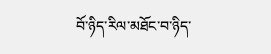བོ་ཉིད་རིལ་མཐོང་བ་ཉིད་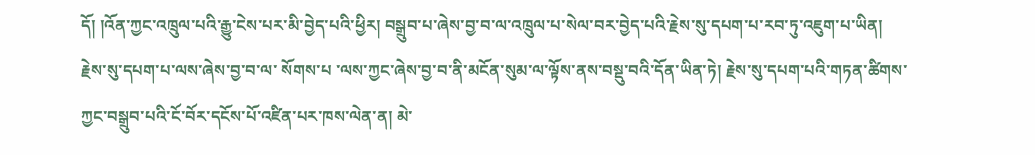དོ། །འོན་ཀྱང་འཁྲུལ་པའི་རྒྱུ་ངེས་པར་མི་བྱེད་པའི་ཕྱིར། བསྒྲུབ་པ་ཞེས་བྱ་བ་ལ་འཁྲུལ་པ་སེལ་བར་བྱེད་པའི་རྗེས་སུ་དཔག་པ་རབ་ཏུ་འཇུག་པ་ཡིན། རྗེས་སུ་དཔག་པ་ལས་ཞེས་བྱ་བ་ལ་ སོགས་པ ་ལས་ཀྱང་ཞེས་བྱ་བ་ནི་མངོན་སུམ་ལ་ལྟོས་ནས་བསྡུ་བའི་དོན་ཡིན་ཏེ། རྗེས་སུ་དཔག་པའི་གཏན་ཚིགས་ཀྱང་བསྒྲུབ་པའི་ངོ་བོར་དངོས་པོ་འཛིན་པར་ཁས་ལེན་ན། མེ་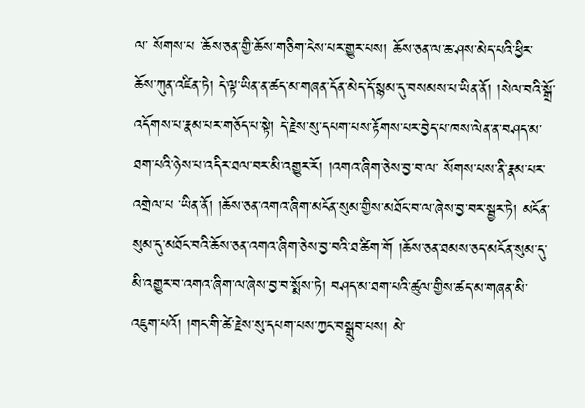ལ་ སོགས་པ ་ཆོས་ཅན་གྱི་ཆོས་གཅིག་ངེས་པར་གྱུར་པས། ཆོས་ཅན་ལ་ཆ་ཤས་མེད་པའི་ཕྱིར་ཆོས་ཀུན་འཛིན་ཏེ། དེ་ལྟ་ཡིན་ན་ཚད་མ་གཞན་དོན་མེད་དོ་སྙམ་དུ་བསམས་པ་ཡིན་ནོ། །སེལ་བའི་སྒྲོ་འདོགས་པ་རྣམ་པར་གཅོད་པ་སྟེ། དེ་རྗེས་སུ་དཔག་པས་རྟོགས་པར་བྱེད་པ་ཁས་ལེན་ན་བཤད་མ་ཐག་པའི་ཉེས་པ་འདིར་ཐལ་བར་མི་འགྱུར་རོ། །འགའ་ཞིག་ཅེས་བྱ་བ་ལ་ སོགས་པས་ནི་རྣམ་པར་འགྲེལ་པ ་ཡིན་ནོ། །ཆོས་ཅན་འགའ་ཞིག་མངོན་སུམ་གྱིས་མཐོང་བ་ལ་ཞེས་བྱ་བར་སྦྱར་ཏེ། མངོན་སུམ་དུ་མཐོང་བའི་ཆོས་ཅན་འགའ་ཞིག་ཅེས་བྱ་བའི་ཐ་ཚིག་གོ །ཆོས་ཅན་ཐམས་ཅད་མངོན་སུམ་དུ་མི་འགྱུར་བ་འགའ་ཞིག་ལ་ཞེས་བྱ་བ་སྨོས་ཏེ། བཤད་མ་ཐག་པའི་ཚུལ་གྱིས་ཚད་མ་གཞན་མི་འཇུག་པའོ། །གང་གི་ཚེ་རྗེས་སུ་དཔག་པས་ཀྱང་བསྒྲུབ་པས། མེ་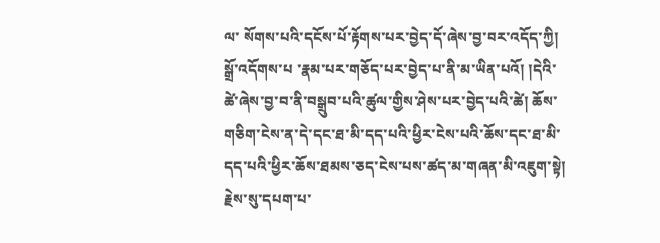ལ་ སོགས་པའི་དངོས་པོ་རྟོགས་པར་བྱེད་དོ་ཞེས་བྱ་བར་འདོད་ཀྱི། སྒྲོ་འདོགས་པ ་རྣམ་པར་གཅོད་པར་བྱེད་པ་ནི་མ་ཡིན་པའོ། །དེའི་ཚེ་ཞེས་བྱ་བ་ནི་བསྒྲུབ་པའི་ཚུལ་གྱིས་ཤེས་པར་བྱེད་པའི་ཚེ། ཆོས་གཅིག་ངེས་ན་དེ་དང་ཐ་མི་དད་པའི་ཕྱིར་ངེས་པའི་ཆོས་དང་ཐ་མི་དད་པའི་ཕྱིར་ཆོས་ཐམས་ཅད་ངེས་པས་ཚད་མ་གཞན་མི་འཇུག་སྟེ། རྗེས་སུ་དཔག་པ་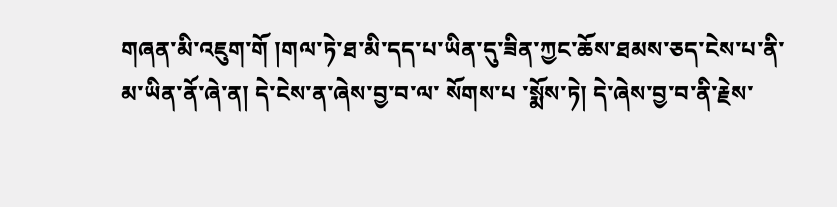གཞན་མི་འཇུག་གོ །གལ་ཏེ་ཐ་མི་དད་པ་ཡིན་དུ་ཟིན་ཀྱང་ཆོས་ཐམས་ཅད་ངེས་པ་ནི་
མ་ཡིན་ནོ་ཞེ་ན། དེ་ངེས་ན་ཞེས་བྱ་བ་ལ་ སོགས་པ ་སྨོས་ཏེ། དེ་ཞེས་བྱ་བ་ནི་རྗེས་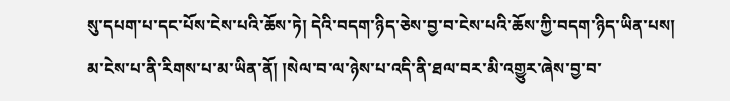སུ་དཔག་པ་དང་པོས་ངེས་པའི་ཆོས་ཏེ། དེའི་བདག་ཉིད་ཅེས་བྱ་བ་ངེས་པའི་ཆོས་ཀྱི་བདག་ཉིད་ཡིན་པས། མ་ངེས་པ་ནི་རིགས་པ་མ་ཡིན་ནོ། །སེལ་བ་ལ་ཉེས་པ་འདི་ནི་ཐལ་བར་མི་འགྱུར་ཞེས་བྱ་བ་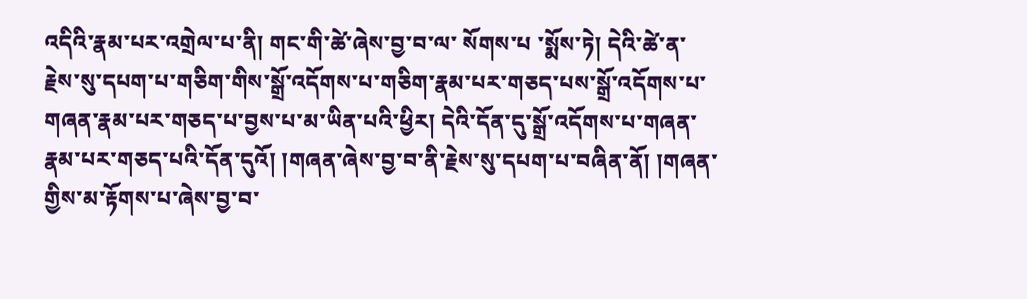འདིའི་རྣམ་པར་འགྲེལ་པ་ནི། གང་གི་ཚེ་ཞེས་བྱ་བ་ལ་ སོགས་པ ་སྨོས་ཏེ། དེའི་ཚེ་ན་རྗེས་སུ་དཔག་པ་གཅིག་གིས་སྒྲོ་འདོགས་པ་གཅིག་རྣམ་པར་གཅད་པས་སྒྲོ་འདོགས་པ་གཞན་རྣམ་པར་གཅད་པ་བྱས་པ་མ་ཡིན་པའི་ཕྱིར། དེའི་དོན་དུ་སྒྲོ་འདོགས་པ་གཞན་རྣམ་པར་གཅད་པའི་དོན་དུའོ། །གཞན་ཞེས་བྱ་བ་ནི་རྗེས་སུ་དཔག་པ་བཞིན་ནོ། །གཞན་གྱིས་མ་རྟོགས་པ་ཞེས་བྱ་བ་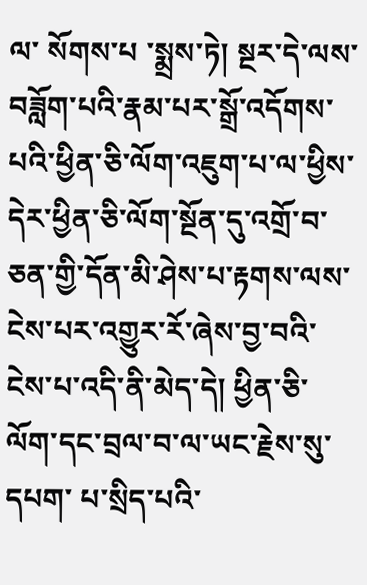ལ་ སོགས་པ ་སྨྲས་ཏེ། སྔར་དེ་ལས་བཟློག་པའི་རྣམ་པར་སྒྲོ་འདོགས་པའི་ཕྱིན་ཅི་ལོག་འཇུག་པ་ལ་ཕྱིས་དེར་ཕྱིན་ཅི་ལོག་སྔོན་དུ་འགྲོ་བ་ཅན་གྱི་དོན་མི་ཤེས་པ་རྟགས་ལས་ངེས་པར་འགྱུར་རོ་ཞེས་བྱ་བའི་ངེས་པ་འདི་ནི་མེད་དེ། ཕྱིན་ཅི་ལོག་དང་བྲལ་བ་ལ་ཡང་རྗེས་སུ་དཔག་ པ་སྲིད་པའི་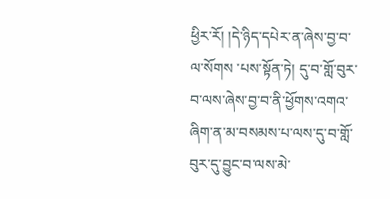ཕྱིར་རོ། །དེ་ཉིད་དཔེར་ན་ཞེས་བྱ་བ་ལ་སོགས ་པས་སྟོན་ཏེ། དུ་བ་གློ་བུར་བ་ལས་ཞེས་བྱ་བ་ནི་ཕྱོགས་འགའ་ཞིག་ན་མ་བསམས་པ་ལས་དུ་བ་གློ་བུར་དུ་བྱུང་བ་ལས་མེ་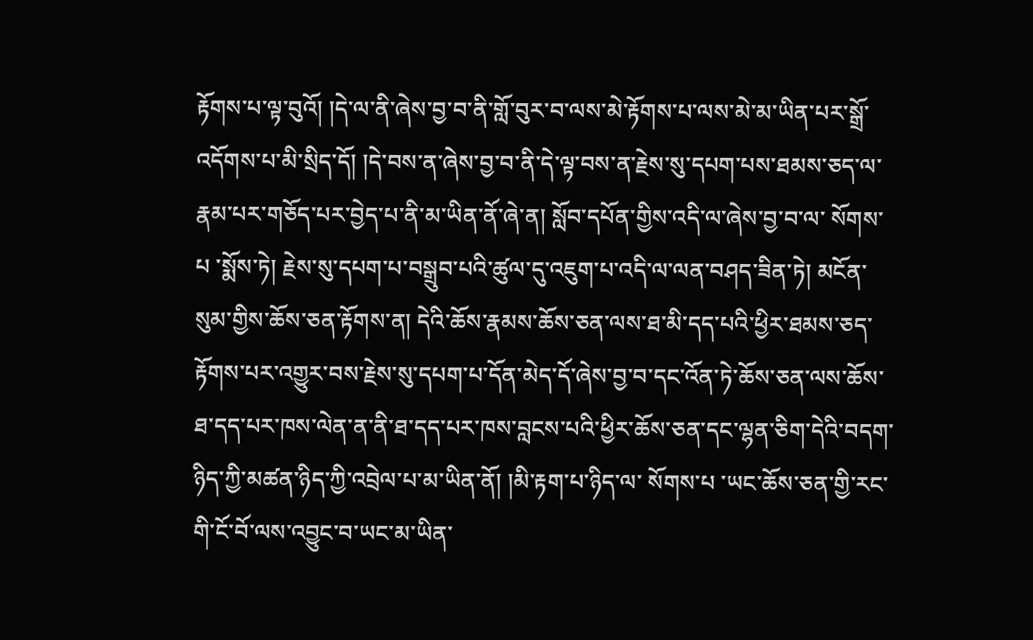རྟོགས་པ་ལྟ་བུའོ། །དེ་ལ་ནི་ཞེས་བྱ་བ་ནི་གློ་བུར་བ་ལས་མེ་རྟོགས་པ་ལས་མེ་མ་ཡིན་པར་སྒྲོ་འདོགས་པ་མི་སྲིད་དོ། །དེ་བས་ན་ཞེས་བྱ་བ་ནི་དེ་ལྟ་བས་ན་རྗེས་སུ་དཔག་པས་ཐམས་ཅད་ལ་རྣམ་པར་གཅོད་པར་བྱེད་པ་ནི་མ་ཡིན་ནོ་ཞེ་ན། སློབ་དཔོན་གྱིས་འདི་ལ་ཞེས་བྱ་བ་ལ་ སོགས་པ ་སྨོས་ཏེ། རྗེས་སུ་དཔག་པ་བསྒྲུབ་པའི་ཚུལ་དུ་འཇུག་པ་འདི་ལ་ལན་བཤད་ཟིན་ཏེ། མངོན་སུམ་གྱིས་ཆོས་ཅན་རྟོགས་ན། དེའི་ཆོས་རྣམས་ཆོས་ཅན་ལས་ཐ་མི་དད་པའི་ཕྱིར་ཐམས་ཅད་རྟོགས་པར་འགྱུར་བས་རྗེས་སུ་དཔག་པ་དོན་མེད་དོ་ཞེས་བྱ་བ་དང་འོན་ཏེ་ཆོས་ཅན་ལས་ཆོས་ཐ་དད་པར་ཁས་ལེན་ན་ནི་ཐ་དད་པར་ཁས་བླངས་པའི་ཕྱིར་ཆོས་ཅན་དང་ལྷན་ཅིག་དེའི་བདག་ཉིད་ཀྱི་མཚན་ཉིད་ཀྱི་འབྲེལ་པ་མ་ཡིན་ནོ། །མི་རྟག་པ་ཉིད་ལ་ སོགས་པ ་ཡང་ཆོས་ཅན་གྱི་རང་གི་ངོ་བོ་ལས་འབྱུང་བ་ཡང་མ་ཡིན་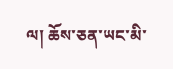ལ། ཆོས་ཅན་ཡང་མི་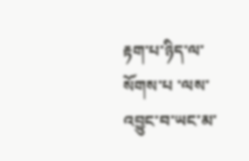རྟག་པ་ཉིད་ལ་ སོགས་པ ་ལས་འབྱུང་བ་ཡང་མ་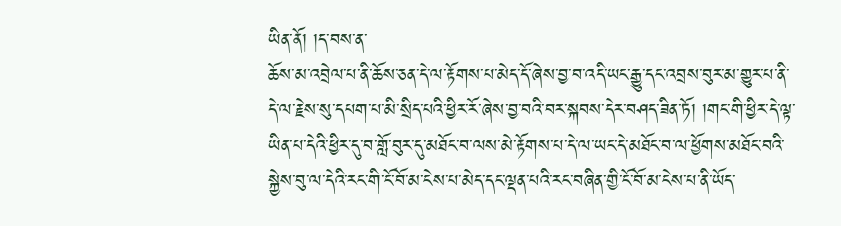ཡིན་ནོ། །ད་བས་ན་
ཆོས་མ་འབྲེལ་པ་ནི་ཆོས་ཅན་དེ་ལ་རྟོགས་པ་མེད་དོ་ཞེས་བྱ་བ་འདི་ཡང་རྒྱུ་དང་འབྲས་བུར་མ་གྱུར་པ་ནི་དེ་ལ་རྗེས་སུ་དཔག་པ་མི་སྲིད་པའི་ཕྱིར་རོ་ཞེས་བྱ་བའི་བར་སྐབས་དེར་བཤད་ཟིན་ཏོ། །གང་གི་ཕྱིར་དེ་ལྟ་ཡིན་པ་དེའི་ཕྱིར་དུ་བ་གློ་བུར་དུ་མཐོང་བ་ལས་མེ་རྟོགས་པ་དེ་ལ་ཡང་དེ་མཐོང་བ་ལ་ཕྱོགས་མཐོང་བའི་སྐྱེས་བུ་ལ་དེའི་རང་གི་ངོ་བོ་མ་ངེས་པ་མེད་དང་ལྡན་པའི་རང་བཞིན་གྱི་ངོ་བོ་མ་ངེས་པ་ནི་ཡོད་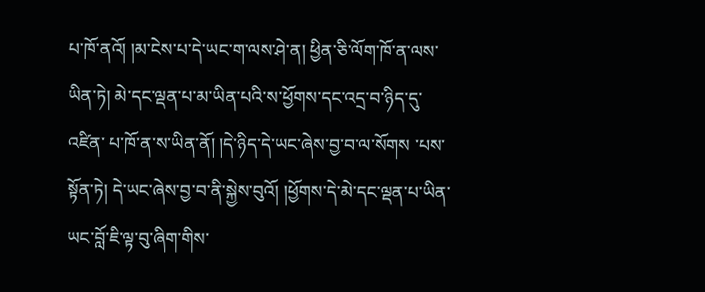པ་ཁོ་ནའོ། །མ་ངེས་པ་དེ་ཡང་ག་ལས་ཤེ་ན། ཕྱིན་ཅི་ལོག་ཁོ་ན་ལས་ཡིན་ཏེ། མེ་དང་ལྡན་པ་མ་ཡིན་པའི་ས་ཕྱོགས་དང་འདྲ་བ་ཉིད་དུ་འཛིན་ པ་ཁོ་ན་ས་ཡིན་ནོ། །དེ་ཉིད་དེ་ཡང་ཞེས་བྱ་བ་ལ་སོགས ་པས་སྟོན་ཏེ། དེ་ཡང་ཞེས་བྱ་བ་ནི་སྐྱེས་བུའོ། །ཕྱོགས་དེ་མེ་དང་ལྡན་པ་ཡིན་ཡང་བློ་ཇི་ལྟ་བུ་ཞིག་གིས་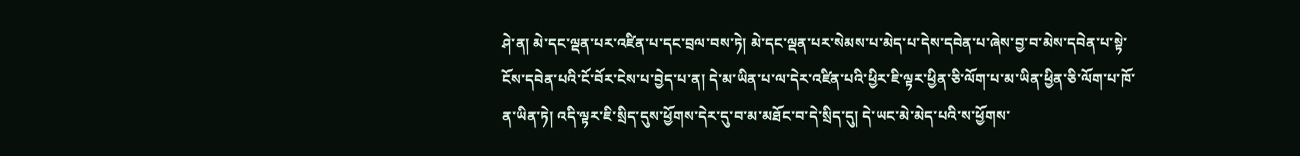ཤེ་ན། མེ་དང་ལྡན་པར་འཛིན་པ་དང་བྲལ་བས་ཏེ། མེ་དང་ལྡན་པར་སེམས་པ་མེད་པ་དེས་དབེན་པ་ཞེས་བྱ་བ་མེས་དབེན་པ་སྟེ་ངོས་དབེན་པའི་ངོ་བོར་ངེས་པ་བྱེད་པ་ན། དེ་མ་ཡིན་པ་ལ་དེར་འཛིན་པའི་ཕྱིར་ཇི་ལྟར་ཕྱིན་ཅི་ལོག་པ་མ་ཡིན་ཕྱིན་ཅི་ལོག་པ་ཁོ་ན་ཡིན་ཏེ། འདི་ལྟར་ཇི་སྲིད་དུས་ཕྱོགས་དེར་དུ་བ་མ་མཐོང་བ་དེ་སྲིད་དུ། དེ་ཡང་མེ་མེད་པའི་ས་ཕྱོགས་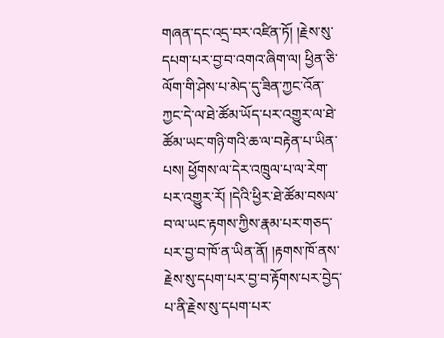གཞན་དང་འདྲ་བར་འཛིན་ཏོ། །རྗེས་སུ་དཔག་པར་བྱ་བ་འགའ་ཞིག་ལ། ཕྱིན་ཅི་ལོག་གི་ཤེས་པ་མེད་དུ་ཟིན་ཀྱང་འོན་ཀྱང་དེ་ལ་ཐེ་ཚོམ་ཡོད་པར་འགྱུར་ལ་ཐེ་ཚོམ་ཡང་གཉི་གའི་ཆ་ལ་བརྟེན་པ་ཡིན་པས། ཕྱོགས་ལ་དེར་འཁྲུལ་པ་ལ་རེག་པར་འགྱུར་རོ། །དེའི་ཕྱིར་ཐེ་ཚོམ་བསལ་བ་ལ་ཡང་རྟགས་ཀྱིས་རྣམ་པར་གཅད་པར་བྱ་བ་ཁོ་ན་ཡིན་ནོ། །རྟགས་ཁོ་ནས་རྗེས་སུ་དཔག་པར་བྱ་བ་རྟོགས་པར་བྱེད་པ་ནི་རྗེས་སུ་དཔག་པར་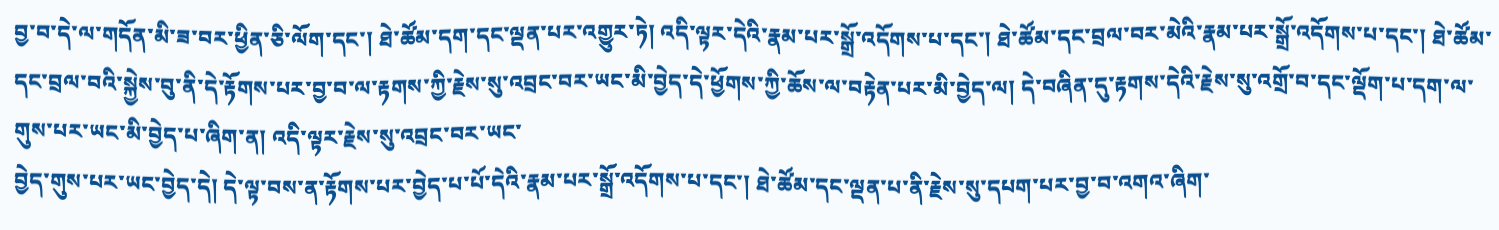བྱ་བ་དེ་ལ་གདོན་མི་ཟ་བར་ཕྱིན་ཅི་ལོག་དང་། ཐེ་ཚོམ་དག་དང་ལྡན་པར་འགྱུར་ཏེ། འདི་ལྟར་དེའི་རྣམ་པར་སྒྲོ་འདོགས་པ་དང་། ཐེ་ཚོམ་དང་བྲལ་བར་མེའི་རྣམ་པར་སྒྲོ་འདོགས་པ་དང་། ཐེ་ཚོམ་དང་བྲལ་བའི་སྐྱེས་བུ་ནི་དེ་རྟོགས་པར་བྱ་བ་ལ་རྟགས་ཀྱི་རྗེས་སུ་འབྲང་བར་ཡང་མི་བྱེད་དེ་ཕྱོགས་ཀྱི་ཆོས་ལ་བརྟེན་པར་མི་བྱེད་ལ། དེ་བཞིན་དུ་རྟགས་དེའི་རྗེས་སུ་འགྲོ་བ་དང་ལྡོག་པ་དག་ལ་གུས་པར་ཡང་མི་བྱེད་པ་ཞིག་ན། འདི་ལྟར་རྗེས་སུ་འབྲང་བར་ཡང་
བྱེད་གུས་པར་ཡང་བྱེད་དེ། དེ་ལྟ་བས་ན་རྟོགས་པར་བྱེད་པ་པོ་དེའི་རྣམ་པར་སྒྲོ་འདོགས་པ་དང་། ཐེ་ཚོམ་དང་ལྡན་པ་ནི་རྗེས་སུ་དཔག་པར་བྱ་བ་འགའ་ཞིག་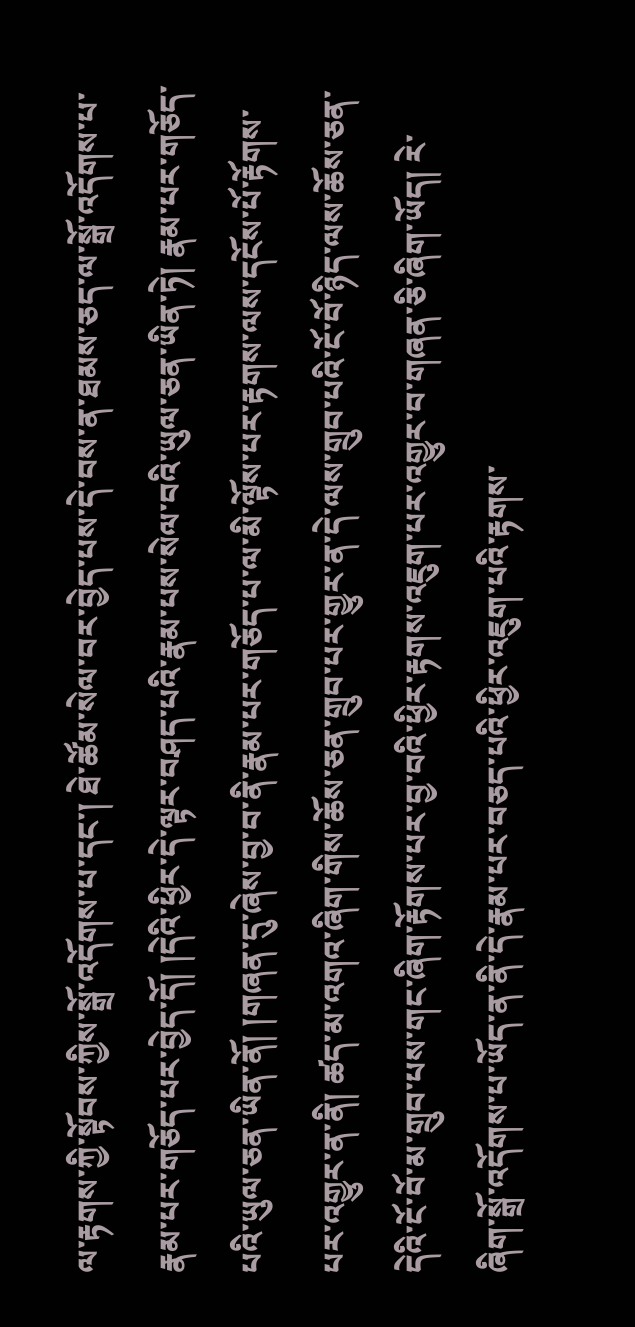ལ་རྟགས་ཀྱི་སྟོབས་ཀྱིས་སྒྲོ་འདོགས་པ་དང་། ཐེ་ཚོམ་སེལ་བར་བྱེད་པས་དེ་བས་ན་ཐམས་ཅད་ལ་སྒྲོ་འདོགས་པ་རྣམ་པར་གཅོད་པར་བྱེད་དོ། །དེའི་ཕྱིར་དེ་ལྟར་བཤད་པའི་རྣམ་པས་སེལ་བའི་ཡུལ་ཅན་ཡིན་ཏེ། རྣམ་པར་གཅོད་པའི་ཡུལ་ཅན་ཡིན་ནོ། །གཞན་དུ་ཞེས་བྱ་བ་ནི་རྣམ་པར་གཅོད་པ་ལ་མི་ལྟོས་པར་རྟགས་ལས་དངོས་པོ་རྟོགས་པར་འགྱུར་ན་ནི། ཚད་མ་འགའ་ཞིག་གིས་ཆོས་ཅན་གྲུབ་པར་གྱུར་ན་དེ་ལས་གྲུབ་པའི་ངོ་བོ་ཉིད་ལས་ཆོས་ཅན་དེའི་ངོ་བོ་མ་གྲུབ་པས་གང་ཞིག་རྟོགས་པར་བྱ་བའི་ཕྱིར་རྟགས་འཇུག་པར་འགྱུར་བ་གཞན་ཅི་ཞིག་ཡོད། རེ་ཞིག་སྒྲོ་འདོགས་པ་ཡོད་ན་ནི་དེ་རྣམ་པར་བཅད་པའི་ཕྱིར་འཇུག་པའི་རྟགས་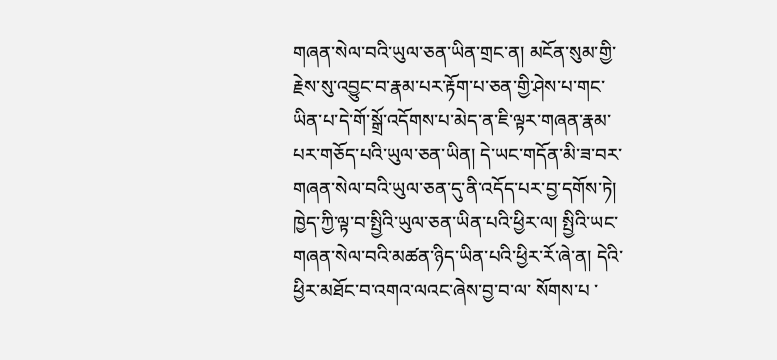གཞན་སེལ་བའི་ཡུལ་ཅན་ཡིན་གྲང་ན། མངོན་སུམ་གྱི་རྗེས་སུ་འབྱུང་བ་རྣམ་པར་རྟོག་པ་ཅན་གྱི་ཤེས་པ་གང་ཡིན་པ་དེ་གོ་སྒྲོ་འདོགས་པ་མེད་ན་ཇི་ལྟར་གཞན་རྣམ་པར་གཅོད་པའི་ཡུལ་ཅན་ཡིན། དེ་ཡང་གདོན་མི་ཟ་བར་གཞན་སེལ་བའི་ཡུལ་ཅན་དུ་ནི་འདོད་པར་བྱ་དགོས་ཏེ། ཁྱེད་ཀྱི་ལྟ་བ་སྤྱིའི་ཡུལ་ཅན་ཡིན་པའི་ཕྱིར་ལ། སྤྱིའི་ཡང་གཞན་སེལ་བའི་མཚན་ཉིད་ཡིན་པའི་ཕྱིར་རོ་ཞེ་ན། དེའི་ཕྱིར་མཐོང་བ་འགའ་ལའང་ཞེས་བྱ་བ་ལ་ སོགས་པ ་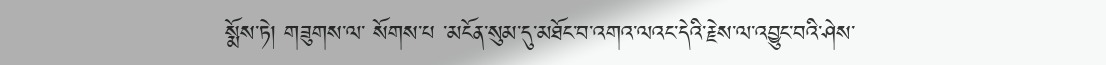སྨོས་ཏེ། གཟུགས་ལ་ སོགས་པ ་མངོན་སུམ་དུ་མཐོང་བ་འགའ་ལའང་དེའི་རྗེས་ལ་འབྱུང་བའི་ཤེས་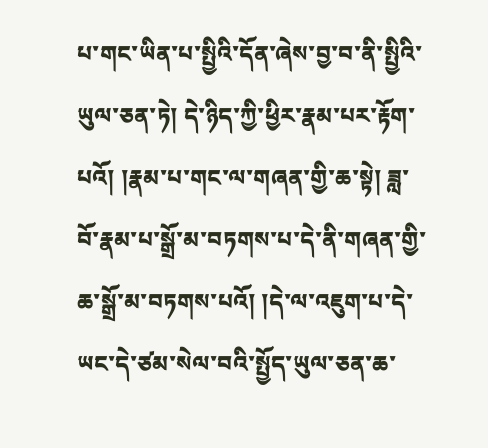པ་གང་ཡིན་པ་སྤྱིའི་དོན་ཞེས་བྱ་བ་ནི་སྤྱིའི་ཡུལ་ཅན་ཏེ། དེ་ཉིད་ཀྱི་ཕྱིར་རྣམ་པར་རྟོག་པའོ། །རྣམ་པ་གང་ལ་གཞན་གྱི་ཆ་སྟེ། ཟླ་བོ་རྣམ་པ་སྒྲོ་མ་བཏགས་པ་དེ་ནི་གཞན་གྱི་ཆ་སྒྲོ་མ་བཏགས་པའོ། །དེ་ལ་འཇུག་པ་དེ་ཡང་དེ་ཙམ་སེལ་བའི་སྤྱོད་ཡུལ་ཅན་ཆ་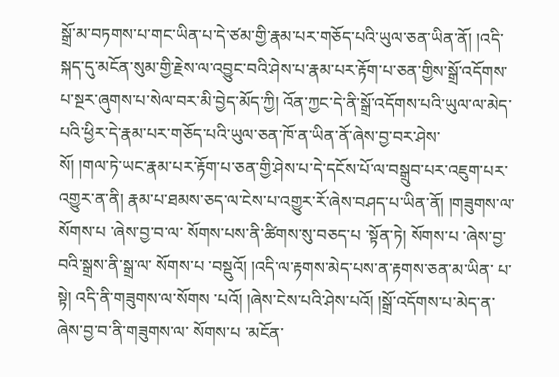སྒྲོ་མ་བཏགས་པ་གང་ཡིན་པ་དེ་ཙམ་གྱི་རྣམ་པར་གཅོད་པའི་ཡུལ་ཅན་ཡིན་ནོ། །འདི་སྐད་དུ་མངོན་སུམ་གྱི་རྗེས་ལ་འབྱུང་བའི་ཤེས་པ་རྣམ་པར་རྟོག་པ་ཅན་གྱིས་སྒྲོ་འདོགས་པ་སྔར་ཞུགས་པ་སེལ་བར་མི་བྱེད་མོད་ཀྱི། འོན་ཀྱང་དེ་ནི་སྒྲོ་འདོགས་པའི་ཡུལ་ལ་མེད་པའི་ཕྱིར་དེ་རྣམ་པར་གཅོད་པའི་ཡུལ་ཅན་ཁོ་ན་ཡིན་ནོ་ཞེས་བྱ་བར་ཤེས་
སོ། །གལ་ཏེ་ཡང་རྣམ་པར་རྟོག་པ་ཅན་གྱི་ཤེས་པ་དེ་དངོས་པོ་ལ་བསྒྲུབ་པར་འཇུག་པར་འགྱུར་ན་ནི། རྣམ་པ་ཐམས་ཅད་ལ་ངེས་པ་འགྱུར་རོ་ཞེས་བཤད་པ་ཡིན་ནོ། །གཟུགས་ལ་ སོགས་པ ་ཞེས་བྱ་བ་ལ་ སོགས་པས་ནི་ཚིགས་སུ་བཅད་པ ་སྟོན་ཏེ། སོགས་པ ་ཞེས་བྱ་བའི་སྒྲས་ནི་སྒྲ་ལ་ སོགས་པ ་བསྡུའོ། །འདི་ལ་རྟགས་མེད་པས་ན་རྟགས་ཅན་མ་ཡིན་ པ་སྟེ། འདི་ནི་གཟུགས་ལ་སོགས ་པའོ། །ཞེས་ངེས་པའི་ཤེས་པའོ། །སྒྲོ་འདོགས་པ་མེད་ན་ཞེས་བྱ་བ་ནི་གཟུགས་ལ་ སོགས་པ ་མངོན་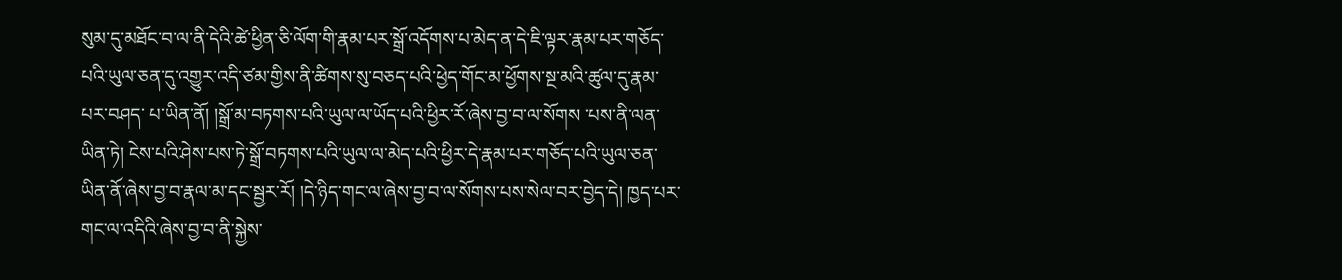སུམ་དུ་མཐོང་བ་ལ་ནི་དེའི་ཚེ་ཕྱིན་ཅི་ལོག་གི་རྣམ་པར་སྒྲོ་འདོགས་པ་མེད་ན་དེ་ཇི་ལྟར་རྣམ་པར་གཅོད་པའི་ཡུལ་ཅན་དུ་འགྱུར་འདི་ཙམ་གྱིས་ནི་ཚིགས་སུ་བཅད་པའི་ཕྱེད་གོང་མ་ཕྱོགས་སྔ་མའི་ཚུལ་དུ་རྣམ་པར་བཤད་ པ་ཡིན་ནོ། །སྒྲོ་མ་བཏགས་པའི་ཡུལ་ལ་ཡོད་པའི་ཕྱིར་རོ་ཞེས་བྱ་བ་ལ་སོགས ་པས་ནི་ལན་ཡིན་ཏེ། ངེས་པའི་ཤེས་པས་ཏེ་སྒྲོ་བཏགས་པའི་ཡུལ་ལ་མེད་པའི་ཕྱིར་དེ་རྣམ་པར་གཅོད་པའི་ཡུལ་ཅན་ཡིན་ནོ་ཞེས་བྱ་བ་རྣལ་མ་དང་སྦྱར་རོ། །དེ་ཉིད་གང་ལ་ཞེས་བྱ་བ་ལ་སོགས་པས་སེལ་བར་བྱེད་དེ། ཁྱད་པར་གང་ལ་འདིའི་ཞེས་བྱ་བ་ནི་སྐྱེས་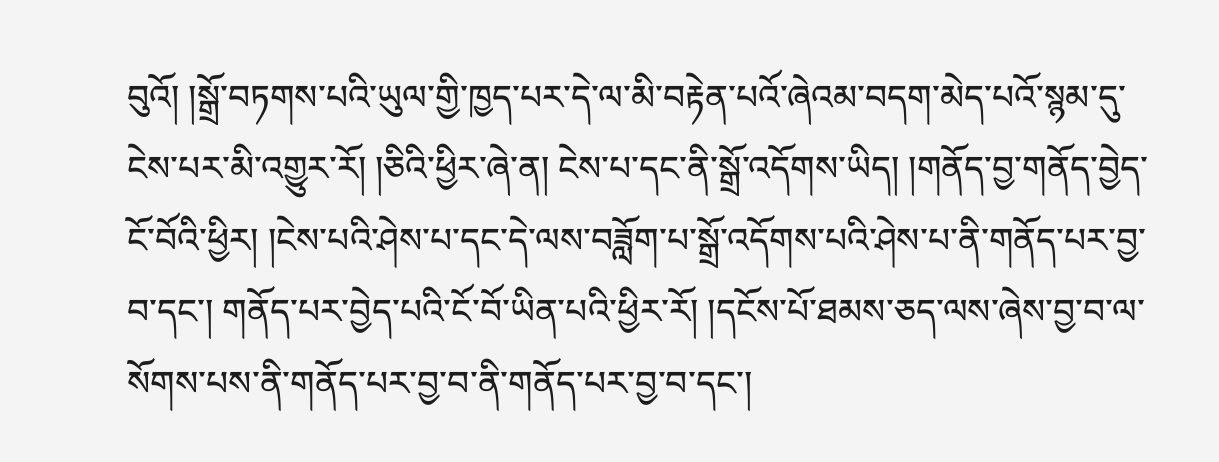བུའོ། །སྒྲོ་བཏགས་པའི་ཡུལ་གྱི་ཁྱད་པར་དེ་ལ་མི་བརྟེན་པའོ་ཞེའམ་བདག་མེད་པའོ་སྙམ་དུ་ངེས་པར་མི་འགྱུར་རོ། །ཅིའི་ཕྱིར་ཞེ་ན། ངེས་པ་དང་ནི་སྒྲོ་འདོགས་ཡིད། །གནོད་བྱ་གནོད་བྱེད་ངོ་བོའི་ཕྱིར། །ངེས་པའི་ཤེས་པ་དང་དེ་ལས་བཟློག་པ་སྒྲོ་འདོགས་པའི་ཤེས་པ་ནི་གནོད་པར་བྱ་བ་དང་། གནོད་པར་བྱེད་པའི་ངོ་བོ་ཡིན་པའི་ཕྱིར་རོ། །དངོས་པོ་ཐམས་ཅད་ལས་ཞེས་བྱ་བ་ལ་སོགས་པས་ནི་གནོད་པར་བྱ་བ་ནི་གནོད་པར་བྱ་བ་དང་།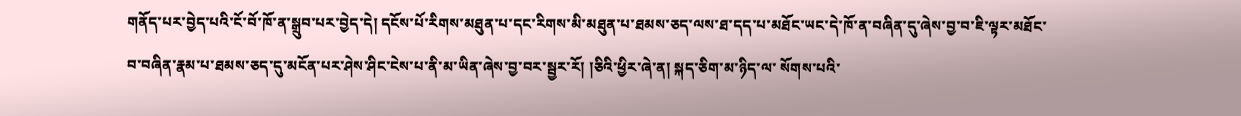གནོད་པར་བྱེད་པའི་ངོ་བོ་ཁོ་ན་སྒྲུབ་པར་བྱེད་དེ། དངོས་པོ་རིགས་མཐུན་པ་དང་རིགས་མི་མཐུན་པ་ཐམས་ཅད་ལས་ཐ་དད་པ་མཐོང་ཡང་དེ་ཁོ་ན་བཞིན་དུ་ཞེས་བྱ་བ་ཇི་ལྟར་མཐོང་བ་བཞིན་རྣམ་པ་ཐམས་ཅད་དུ་མངོན་པར་ཤེས་ཤིང་ངེས་པ་ནི་མ་ཡིན་ཞེས་བྱ་བར་སྦྱར་རོ། །ཅིའི་ཕྱིར་ཞེ་ན། སྐད་ཅིག་མ་ཉིད་ལ་ སོགས་པའི་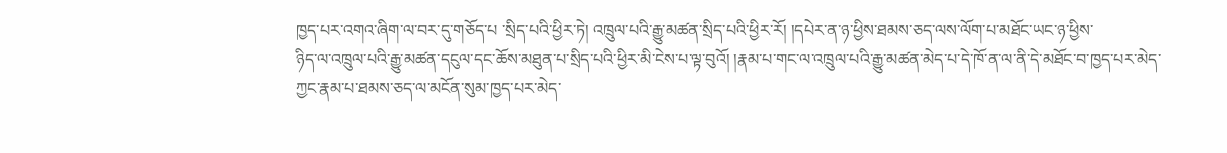ཁྱད་པར་འགའ་ཞིག་ལ་བར་དུ་གཅོད་པ ་སྲིད་པའི་ཕྱིར་ཏེ། འཁྲུལ་པའི་རྒྱུ་མཚན་སྲིད་པའི་ཕྱིར་རོ། །དཔེར་ན་ཉ་ཕྱིས་ཐམས་ཅད་ལས་ལོག་པ་མཐོང་ཡང་ཉ་ཕྱིས་
ཉིད་ལ་འཁྲུལ་པའི་རྒྱུ་མཚན་དངུལ་དང་ཆོས་མཐུན་པ་སྲིད་པའི་ཕྱིར་མི་ངེས་པ་ལྟ་བུའོ། །རྣམ་པ་གང་ལ་འཁྲུལ་པའི་རྒྱུ་མཚན་མེད་པ་དེ་ཁོ་ན་ལ་ནི་དེ་མཐོང་བ་ཁྱད་པར་མེད་ཀྱང་རྣམ་པ་ཐམས་ཅད་ལ་མངོན་སུམ་ཁྱད་པར་མེད་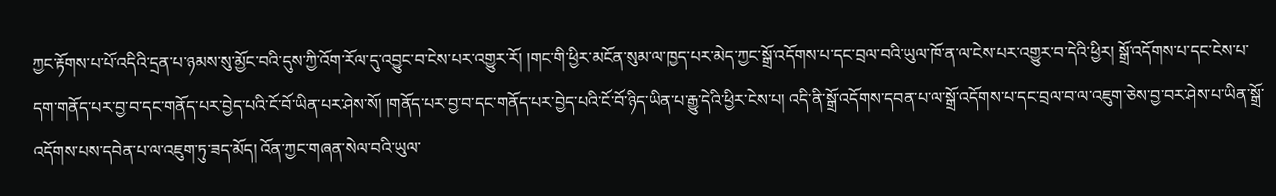ཀྱང་རྟོགས་པ་པོ་འདིའི་དྲན་པ་ཉམས་སུ་མྱོང་བའི་དུས་ཀྱི་འོག་རོལ་དུ་འབྱུང་བ་ངེས་པར་འགྱུར་རོ། །གང་གི་ཕྱིར་མངོན་སུམ་ལ་ཁྱད་པར་མེད་ཀྱང་སྒྲོ་འདོགས་པ་དང་བྲལ་བའི་ཡུལ་ཁོ་ན་ལ་ངེས་པར་འགྱུར་བ་དེའི་ཕྱིར། སྒྲོ་འདོགས་པ་དང་ངེས་པ་དག་གནོད་པར་བྱ་བ་དང་གནོད་པར་བྱེད་པའི་ངོ་བོ་ཡིན་པར་ཤེས་སོ། །གནོད་པར་བྱ་བ་དང་གནོད་པར་བྱེད་པའི་ངོ་བོ་ཉིད་ཡིན་པ་རྒྱུ་དེའི་ཕྱིར་ངེས་པ། འདི་ནི་སྒྲོ་འདོགས་དབན་པ་ལ་སྒྲོ་འདོགས་པ་དང་བྲལ་བ་ལ་འཇུག་ཅེས་བྱ་བར་ཤེས་པ་ཡིན་སྒྲོ་འདོགས་པས་དབེན་པ་ལ་འཇུག་ཏུ་ཟད་མོད། འོན་ཀྱང་གཞན་སེལ་བའི་ཡུལ་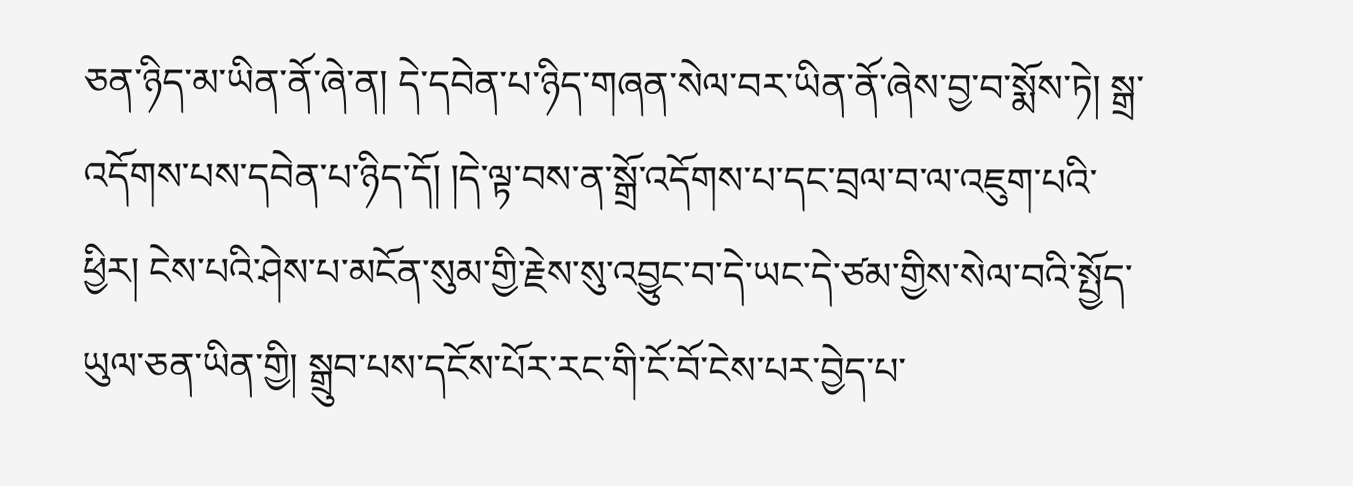ཅན་ཉིད་མ་ཡིན་ནོ་ཞེ་ན། དེ་དབེན་པ་ཉིད་གཞན་སེལ་བར་ཡིན་ནོ་ཞེས་བྱ་བ་སྨོས་ཏེ། སྒྲ་འདོགས་པས་དབེན་པ་ཉིད་དོ། །དེ་ལྟ་བས་ན་སྒྲོ་འདོགས་པ་དང་བྲལ་བ་ལ་འཇུག་པའི་ཕྱིར། ངེས་པའི་ཤེས་པ་མངོན་སུམ་གྱི་རྗེས་སུ་འབྱུང་བ་དེ་ཡང་དེ་ཙམ་གྱིས་སེལ་བའི་སྤྱོད་ཡུལ་ཅན་ཡིན་གྱི། སྒྲུབ་པས་དངོས་པོར་རང་གི་ངོ་བོ་ངེས་པར་བྱེད་པ་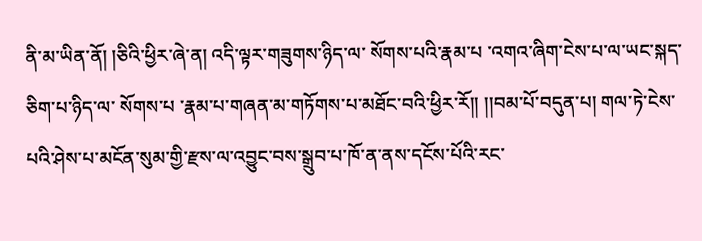ནི་མ་ཡིན་ནོ། །ཅིའི་ཕྱིར་ཞེ་ན། འདི་ལྟར་གཟུགས་ཉིད་ལ་ སོགས་པའི་རྣམ་པ ་འགའ་ཞིག་ངེས་པ་ལ་ཡང་སྐད་ཅིག་པ་ཉིད་ལ་ སོགས་པ ་རྣམ་པ་གཞན་མ་གཏོགས་པ་མཐོང་བའི་ཕྱིར་རོ།། །།བམ་པོ་བདུན་པ། གལ་ཏེ་ངེས་པའི་ཤེས་པ་མངོན་སུམ་གྱི་རྫས་ལ་འབྱུང་བས་སྒྲུབ་པ་ཁོ་ན་ནས་དངོས་པོའི་རང་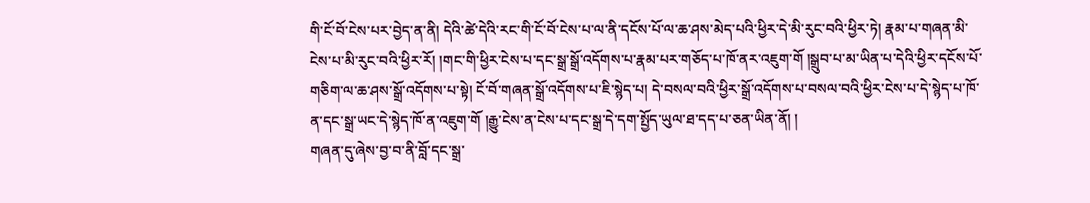གི་ངོ་བོ་ངེས་པར་བྱེད་ན་ནི། དེའི་ཚེ་དེའི་རང་གི་ངོ་བོ་ངེས་པ་ལ་ནི་དངོས་པོ་ལ་ཆ་ཤས་མེད་པའི་ཕྱིར་དེ་མི་རུང་བའི་ཕྱིར་ཏེ། རྣམ་པ་གཞན་མི་ངེས་པ་མི་རུང་བའི་ཕྱིར་རོ། །གང་གི་ཕྱིར་ངེས་པ་དང་སྒྲ་སྒྲོ་འདོགས་པ་རྣམ་པར་གཅོད་པ་ཁོ་ནར་འཇུག་གོ །སྒྲུབ་པ་མ་ཡིན་པ་དེའི་ཕྱིར་དངོས་པོ་གཅིག་ལ་ཆ་ཤས་སྒྲོ་འདོགས་པ་སྟེ། ངོ་བོ་གཞན་སྒྲོ་འདོགས་པ་ཇི་སྙེད་པ། དེ་བསལ་བའི་ཕྱིར་སྒྲོ་འདོགས་པ་བསལ་བའི་ཕྱིར་ངེས་པ་དེ་སྙེད་པ་ཁོ་ན་དང་སྒྲ་ཡང་དེ་སྙེད་ཁོ་ན་འཇུག་གོ །རྒྱུ་ངེས་ན་ངེས་པ་དང་སྒྲ་དེ་དག་སྤྱོད་ཡུལ་ཐ་དད་པ་ཅན་ཡིན་ནོ། །
གཞན་དུ་ཞེས་བྱ་བ་ནི་བློ་དང་སྒྲ་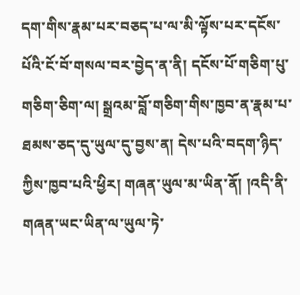དག་གིས་རྣམ་པར་བཅད་པ་ལ་མི་ལྟོས་པར་དངོས་པོའི་ངོ་བོ་གསལ་བར་བྱེད་ན་ནི། དངོས་པོ་གཅིག་པུ་གཅིག་ཅིག་ལ། སྒྲའམ་བློ་གཅིག་གིས་ཁྱབ་ན་རྣམ་པ་ཐམས་ཅད་དུ་ཡུལ་དུ་བྱས་ན། དེས་པའི་བདག་ཉིད་ཀྱིས་ཁྱབ་པའི་ཕྱིར། གཞན་ཡུལ་མ་ཡིན་ནོ། །འདི་ནི་གཞན་ཡང་ཡིན་ལ་ཡུལ་ཏེ་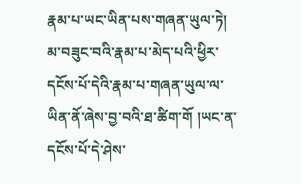རྣམ་པ་ཡང་ཡིན་པས་གཞན་ཡུལ་ཏེ། མ་བཟུང་བའི་རྣམ་པ་མེད་པའི་ཕྱིར་དངོས་པོ་དེའི་རྣམ་པ་གཞན་ཡུལ་ལ་ཡིན་ནོ་ཞེས་བྱ་བའི་ཐ་ཚིག་གོ །ཡང་ན་དངོས་པོ་དེ་ཤེས་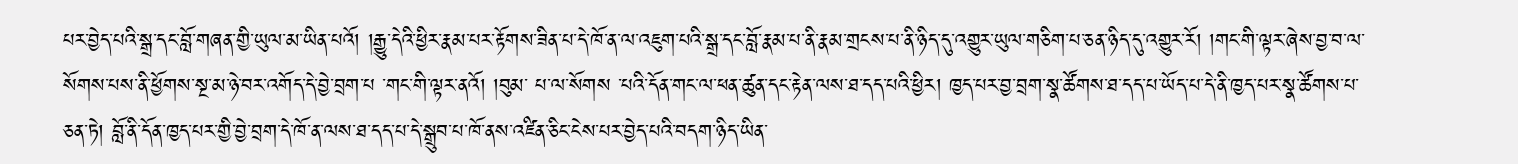པར་བྱེད་པའི་སྒྲ་དང་བློ་གཞན་གྱི་ཡུལ་མ་ཡིན་པའོ། །རྒྱུ་དེའི་ཕྱིར་རྣམ་པར་རྟོགས་ཟིན་པ་དེ་ཁོ་ན་ལ་འཇུག་པའི་སྒྲ་དང་བློ་རྣམ་པ་ནི་རྣམ་གྲངས་པ་ནི་ཉིད་དུ་འགྱུར་ཡུལ་གཅིག་པ་ཅན་ཉིད་དུ་འགྱུར་རོ། །གང་གི་ལྟར་ཞེས་བྱ་བ་ལ་ སོགས་པས་ནི་ཕྱོགས་སྔ་མ་ཉེ་བར་འགོད་དེ་བྱེ་བྲག་པ ་གང་གི་ལྟར་ནའོ། །བུམ་ པ་ལ་སོགས ་པའི་དོན་གང་ལ་ཕན་ཚུན་དང་རྟེན་ལས་ཐ་དད་པའི་ཕྱིར། ཁྱད་པར་བྱ་བྲག་སྣ་ཚོགས་ཐ་དད་པ་ཡོད་པ་དེ་ནི་ཁྱད་པར་སྣ་ཚོགས་པ་ཅན་ཏེ། བློ་ནི་དོན་ཁྱད་པར་གྱི་བྱེ་བྲག་དེ་ཁོ་ན་ལས་ཐ་དད་པ་དེ་སྒྲུབ་པ་ཁོ་ནས་འཛིན་ཅིང་ངེས་པར་བྱེད་པའི་བདག་ཉིད་ཡིན་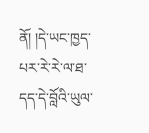ནོ། །དེ་ཡང་ཁྱད་པར་རེ་རེ་ལ་ཐ་དད་དེ་བློའི་ཡུལ་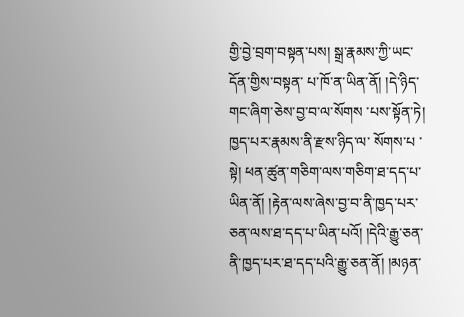གྱི་བྱེ་བྲག་བསྟན་པས། སྒྲ་རྣམས་ཀྱི་ཡང་དོན་གྱིས་བསྟན་ པ་ཁོ་ན་ཡིན་ནོ། །དེ་ཉིད་གང་ཞིག་ཅེས་བྱ་བ་ལ་སོགས ་པས་སྟོན་ཏེ། ཁྱད་པར་རྣམས་ནི་རྫས་ཉིད་ལ་ སོགས་པ ་སྟེ། ཕན་ཚུན་གཅིག་ལས་གཅིག་ཐ་དད་པ་ཡིན་ནོ། །རྟེན་ལས་ཞེས་བྱ་བ་ནི་ཁྱད་པར་ཅན་ལས་ཐ་དད་པ་ཡིན་པའོ། །དེའི་རྒྱུ་ཅན་ནི་ཁྱད་པར་ཐ་དད་པའི་རྒྱུ་ཅན་ནོ། །མཉན་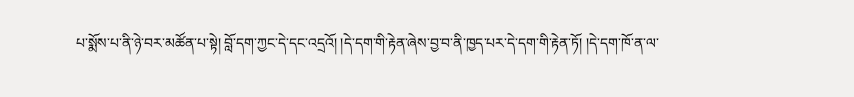པ་སྨོས་པ་ནི་ཉེ་བར་མཚོན་པ་སྟེ། བློ་དག་ཀྱང་དེ་དང་འདྲའོ། །དེ་དག་གི་རྟེན་ཞེས་བྱ་བ་ནི་ཁྱད་པར་དེ་དག་གི་རྟེན་ཏོ། །དེ་དག་ཁོ་ན་ལ་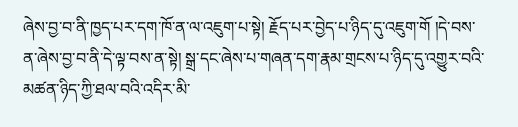ཞེས་བྱ་བ་ནི་ཁྱད་པར་དག་ཁོ་ན་ལ་འཇུག་པ་སྟེ། རྗོད་པར་བྱེད་པ་ཉིད་དུ་འཇུག་གོ །དེ་བས་ན་ཞེས་བྱ་བ་ནི་དེ་ལྟ་བས་ན་སྟེ། སྒྲ་དང་ཞེས་པ་གཞན་དག་རྣམ་གྲངས་པ་ཉིད་དུ་འགྱུར་བའི་མཚན་ཉིད་ཀྱི་ཐལ་བའི་འདིར་མི་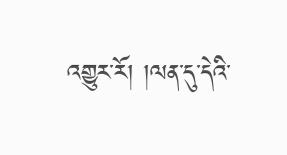འགྱུར་རོ། །ལན་དུ་དེའི་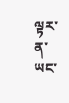ལྟར་ན་ཡང་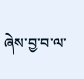ཞེས་བྱ་བ་ལ་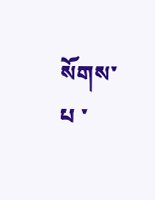སོགས་པ ་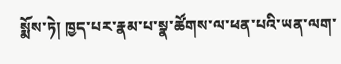སྨོས་ཏེ། ཁྱད་པར་རྣམ་པ་སྣ་ཚོགས་ལ་ཕན་པའི་ཡན་ལག་